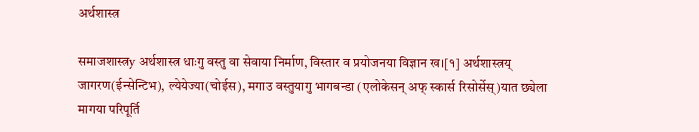अर्थशास्त्र

समाजशास्त्रy अर्थशास्त्र धाःगु वस्तु वा सेवाया निर्माण, विस्तार व प्रयोजनया विज्ञान ख।[१] अर्थशास्त्रय् जागरण(ईन्सेन्टिभ), ल्येयेज्या(चोईस), मगाउ वस्तुयागु भागबन्डा (एलोकेसन् अफ् स्कार्स रिसोर्सेस्)यात छ्येला मागया परिपूर्ति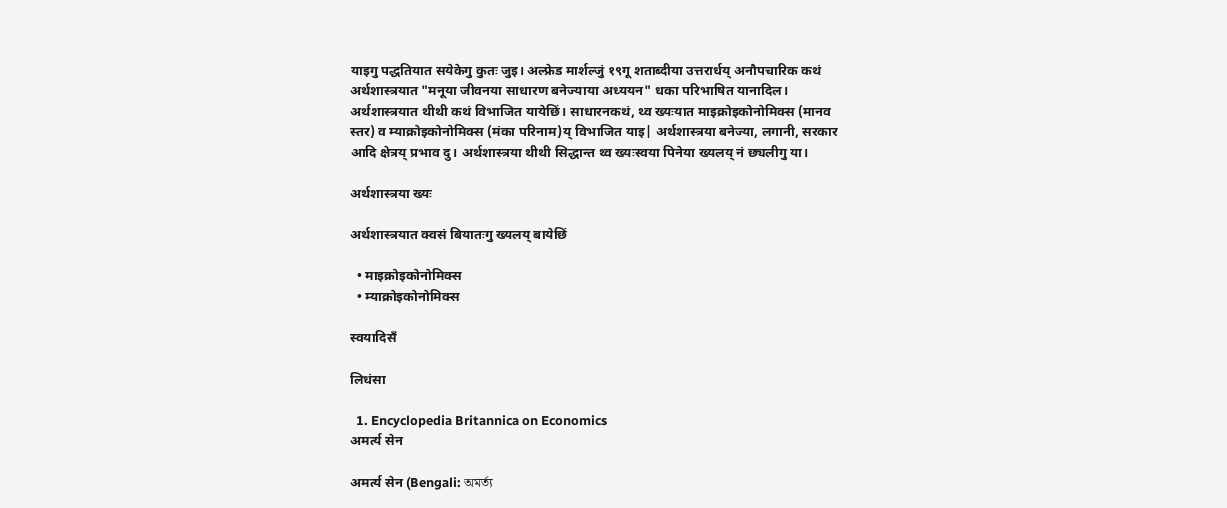याइगु पद्धतियात सयेकेगु कुतः जुइ। अल्फ्रेड मार्शल्जुं १९गू शताब्दीया उत्तरार्धय् अनौपचारिक कथं अर्थशास्त्रयात "मनूया जीवनया साधारण बनेज्याया अध्ययन" धका परिभाषित यानादिल। अर्थशास्त्रयात थीथी कथं विभाजित यायेछिं। साधारनकथं, थ्व ख्यःयात माइक्रोइकोनोमिक्स (मानव स्तर) व म्याक्रोइकोनोमिक्स (मंका परिनाम)य् विभाजित याइ| अर्थशास्त्रया बनेज्या, लगानी, सरकार आदि क्षेत्रय् प्रभाव दु। अर्थशास्त्रया थीथी सिद्धान्त थ्व ख्यःस्वया पिनेया ख्यलय् नं छ्यलीगु या।

अर्थशास्त्रया ख्यः

अर्थशास्त्रयात क्वसं बियातःगु ख्यलय् बायेछिं

  • माइक्रोइकोनोमिक्स
  • म्याक्रोइकोनोमिक्स

स्वयादिसँ

लिधंसा

  1. Encyclopedia Britannica on Economics
अमर्त्य सेन

अमर्त्य सेन (Bengali: অমর্ত্য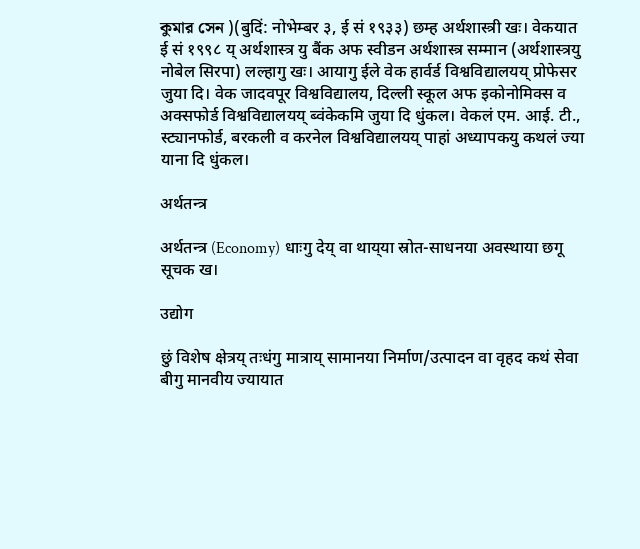কুমার সেন )(बुदिं: नोभेम्बर ३, ई सं १९३३) छम्ह अर्थशास्त्री खः। वेकयात ई सं १९९८ य् अर्थशास्त्र यु बैंक अफ स्वीडन अर्थशास्त्र सम्मान (अर्थशास्त्रयु नोबेल सिरपा) लल्हागु खः। आयागु ईले वेक हार्वर्ड विश्वविद्यालयय् प्रोफेसर जुया दि। वेक जादवपूर विश्वविद्यालय, दिल्ली स्कूल अफ इकोनोमिक्स व अक्सफोर्ड विश्वविद्यालयय् ब्वंकेकमि जुया दि धुंकल। वेकलं एम. आई. टी., स्ट्यानफोर्ड, बरकली व करनेल विश्वविद्यालयय् पाहां अध्यापकयु कथलं ज्या याना दि धुंकल।

अर्थतन्त्र

अर्थतन्त्र (Economy) धाःगु देय् वा थाय्‌या स्रोत-साधनया अवस्थाया छगू सूचक ख।

उद्योग

छुं विशेष क्षेत्रय्‌ तःधंगु मात्राय्‌ सामानया निर्माण/उत्पादन वा वृहद कथं सेवा बीगु मानवीय ज्यायात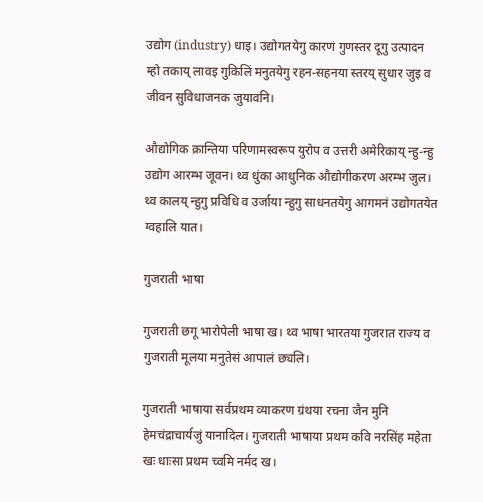उद्योग (industry) धाइ। उद्योगतयेगु कारणं गुणस्तर दूगु उत्पादन म्हो तकाय् लावइ गुकिलिं मनुतयेगु रहन-सहनया स्तरय्‌ सुधार जुइ व जीवन सुविधाजनक जुयावनि।

औद्योगिक क्रान्तिया परिणामस्वरूप युरोप व उत्तरी अमेरिकाय्‌ न्हु-न्हु उद्योग आरम्भ जूवन। थ्व धुंका आधुनिक औद्योगीकरण अरम्भ जुल। थ्व कालय्‌ न्हुगु प्रविधि व उर्जाया न्हुगु साधनतयेगु आगमनं उद्योगतयेत ग्वहालि यात।

गुजराती भाषा

गुजराती छगू भारोपेली भाषा ख। थ्व भाषा भारतया गुजरात राज्य व गुजराती मूलया मनुतेसं आपालं छ्यलि।

गुजराती भाषाया सर्वप्रथम व्याकरण ग्रंथया रचना जैन मुनि हेमचंद्राचार्यजुं यानादिल। गुजराती भाषाया प्रथम कवि नरसिंह महेता खः धाःसा प्रथम च्वमि नर्मद ख।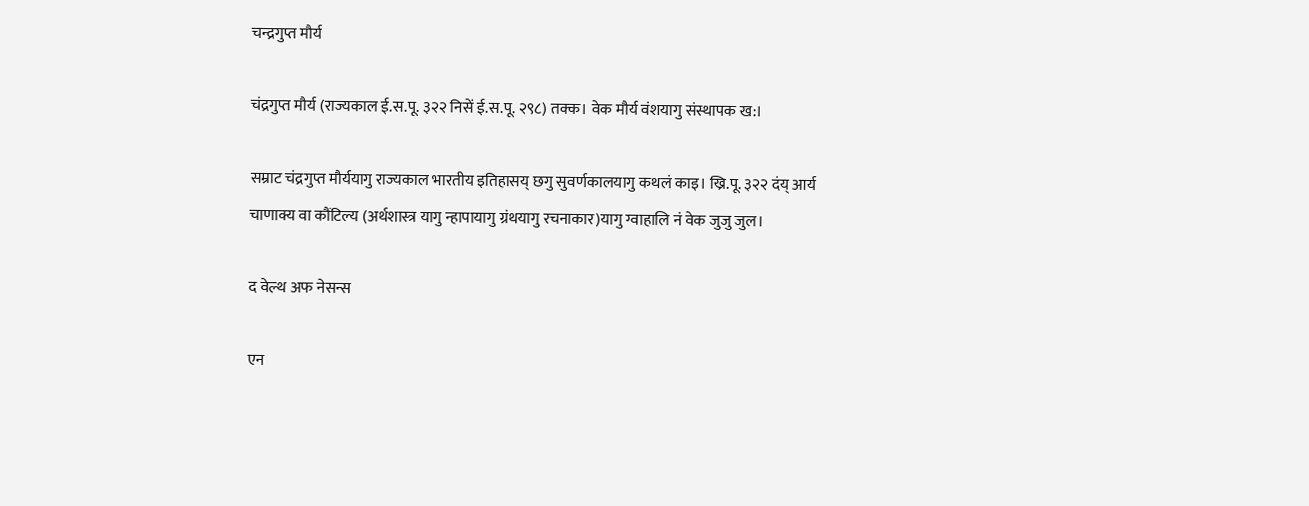चन्द्रगुप्त मौर्य

चंद्रगुप्त मौर्य (राज्यकाल ई.स.पू. ३२२ निसें ई.स.पू. २९८) तक्क। वेक मौर्य वंशयागु संस्थापक ख:।

सम्राट चंद्रगुप्त मौर्ययागु राज्यकाल भारतीय इतिहासय् छगु सुवर्णकालयागु कथलं काइ। ख्रि.पू. ३२२ दंय् आर्य चाणाक्य वा कौंटिल्य (अर्थशास्त्र यागु न्हापायागु ग्रंथयागु रचनाकार)यागु ग्वाहालि नं वेक जुजु जुल।

द वेल्थ अफ नेसन्स

एन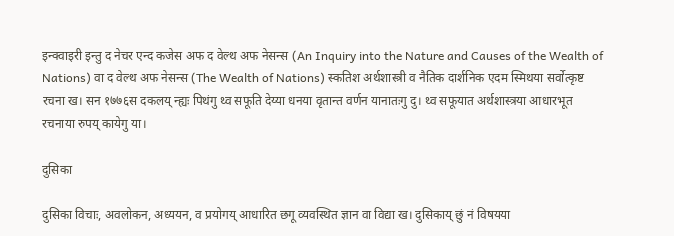इन्क्वाइरी इन्तु द नेचर एन्द कजेस अफ द वेल्थ अफ नेसन्स (An Inquiry into the Nature and Causes of the Wealth of Nations) वा द वेल्थ अफ नेसन्स (The Wealth of Nations) स्कतिश अर्थशास्त्री व नैतिक दार्शनिक एदम स्मिथया सर्वोत्कृष्ट रचना ख। सन १७७६स दकलय् न्ह्यः पिथंगु थ्व सफूति देय्या धनया वृतान्त वर्णन यानातःगु दु। थ्व सफूयात अर्थशास्त्रया आधारभूत रचनाया रुपय् कायेगु या।

दुसिका

दुसिका विचाः, अवलोकन, अध्ययन, व प्रयोगय् आधारित छगू व्यवस्थित ज्ञान वा विद्या ख। दुसिकाय् छुं नं विषयया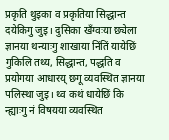प्रकृति थुइका व प्रकृतिया सिद्धान्त दयेकिगु जुइ। दुसिका खँग्वःया छ्येला ज्ञानया थन्याःगु शाखाया निंतिं यायेछिं गुकिलि तथ्य, सिद्धान्त, पद्धति व प्रयोगया आधारय् छगू व्यवस्थित ज्ञानया पलिस्था जुइ। थ्व कथं धायेछिं कि न्ह्याःगु नं विषयया व्यवस्थित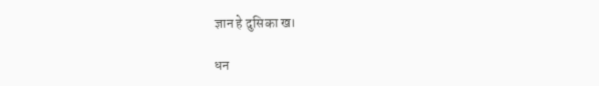ज्ञान हे दुसिका ख।

धन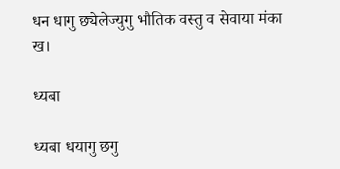धन धागु छ्येलेज्युगु भौतिक वस्तु व सेवाया मंका ख।

ध्यबा

ध्यबा धयागु छगु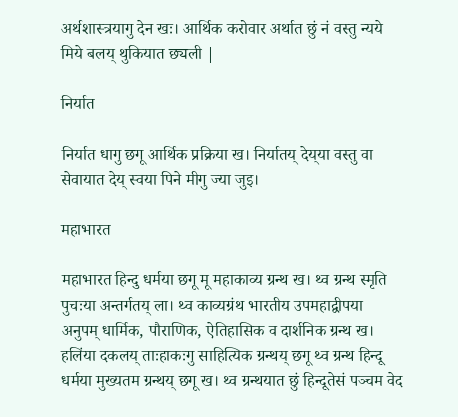अर्थशास्त्रयागु देन खः। आर्थिक करोवार अर्थात छुं नं वस्तु न्यये मिये बलय् थुकियात छ्यली |

निर्यात

निर्यात धागु छगू आर्थिक प्रक्रिया ख। निर्यातय् देय्‌या वस्तु वा सेवायात देय् स्वया पिने मीगु ज्या जुइ।

महाभारत

महाभारत हिन्दु धर्मया छगू मू महाकाव्य ग्रन्थ ख। थ्व ग्रन्थ स्मृति पुचःया अन्तर्गतय् ला। थ्व काव्यग्रंथ भारतीय उपमहाद्वीपया अनुपम् धार्मिक, पौराणिक, ऐतिहासिक व दार्शनिक ग्रन्थ ख। हलिंया दकलय् ताःहाकःगु साहित्यिक ग्रन्थय् छगू थ्व ग्रन्थ हिन्दू धर्मया मुख्यतम ग्रन्थय् छगू ख। थ्व ग्रन्थयात छुं हिन्दूतेसं पञ्चम वेद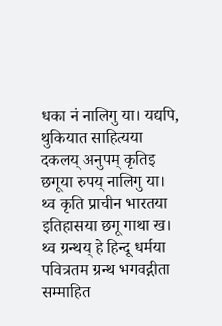धका नं नालिगु या। यद्यपि, थुकियात साहित्यया दकलय् अनुपम् कृतिइ छगूया रुपय् नालिगु या। थ्व कृति प्राचीन भारतया इतिहासया छगू गाथा ख। थ्व ग्रन्थय् हे हिन्दू धर्मया पवित्रतम ग्रन्थ भगवद्गीता सम्माहित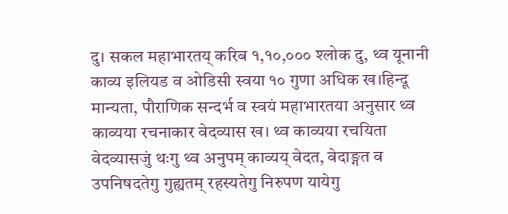दु। सकल महाभारतय् करिब १,१०,००० श्लोक दु, थ्व यूनानी काव्य इलियड व ओडिसी स्वया १० गुणा अधिक ख।हिन्दू मान्यता, पौराणिक सन्दर्भ व स्वयं महाभारतया अनुसार थ्व काव्यया रचनाकार वेदव्यास ख। थ्व काव्यया रचयिता वेदव्यासजुं थःगु थ्व अनुपम् काव्यय् वेदत, वेदाङ्गत व उपनिषदतेगु गुह्यतम् रहस्यतेगु निरुपण यायेगु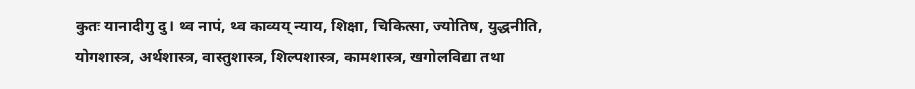कुतः यानादीगु दु। थ्व नापं, थ्व काव्यय् न्याय, शिक्षा, चिकित्सा, ज्योतिष, युद्धनीति, योगशास्त्र, अर्थशास्त्र, वास्तुशास्त्र, शिल्पशास्त्र, कामशास्त्र, खगोलविद्या तथा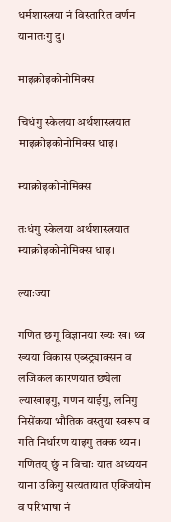धर्मशास्त्रया नं विस्तारित वर्णन यानातःगु दु।

माइक्रोइकोनोमिक्स

चिधंगु स्केलया अर्थशास्त्रयात माइक्रोइकोनोमिक्स धाइ।

म्याक्रोइकोनोमिक्स

तःधंगु स्केलया अर्थशास्त्रयात म्याक्रोइकोनोमिक्स धाइ।

ल्याःज्या

गणित छगू विज्ञानया ख्यः ख। थ्व ख्यया विकास एब्स्ट्र्याक्सन व लजिकल कारणयात छ्येला ल्याखाइगु, गणन याईगु, लनिगु निसेंकया भौतिक वस्तुया स्वरूप व गति निर्धारण याइगु तक्क थ्यन। गणितय् छुं न विचाः यात अध्ययन याना उकिगु सत्यतायात एक्जियोम व परिभाषा नं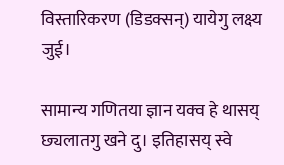विस्तारिकरण (डिडक्सन्) यायेगु लक्ष्य जुई।

सामान्य गणितया ज्ञान यक्व हे थासय् छ्यलातगु खने दु। इतिहासय् स्वे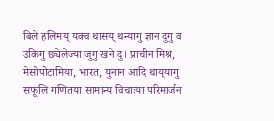बिले हलिमय् यक्व थासय् थन्यागु ज्ञान दुगु व उकिगु छ्येलेज्या जुगु खने दु। प्राचीन मिश्र, मेसोपोटामिया, भारत, युनान आदि थाय्‌यागु सफूलि गणितया सामान्य विचाःया परिमार्जन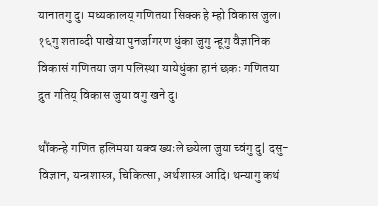यानातगु दु। मध्यकालय् गणितया सिक्क हे म्हो विकास जुल। १६गु शताव्दी पाखेया पुनर्जागरण धुंका जुगु न्हूगु वैज्ञानिक विकासं गणितया जग पलिस्था यायेधुंका हानं छकः गणितया द्रुत गतिय् विकास जुया वगु खने दु।

थौंकन्हे गणित हलिमया यक्व ख्यःले छ्येला जुया च्वंगु दु| दसु- विज्ञान, यन्त्रशास्त्र, चिकित्सा, अर्थशास्त्र आदि। थन्यागु कथं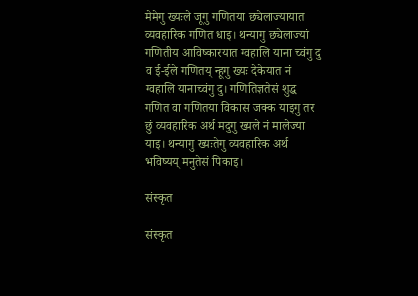मेमेगु ख्यःले जूगु गणितया छ्येलाज्यायात व्यवहारिक गणित धाइ। थन्यागु छ्येलाज्यां गणितीय आविष्कारयात ग्वहालि याना च्वंगु दु व ई-ईले गणितय् न्हूगु ख्यः देकेयात नं ग्वहालि यानाच्वंगु दु। गणितिज्ञतेसं शुद्ध गणित वा गणितया विकास जक्क याइगु तर छुं व्यवहारिक अर्थ मदुगु ख्यले नं मालेज्या याइ। थन्यागु ख्यःतेगु व्यवहारिक अर्थ भविष्यय् मनुतेसं पिकाइ।

संस्कृत

संस्कृत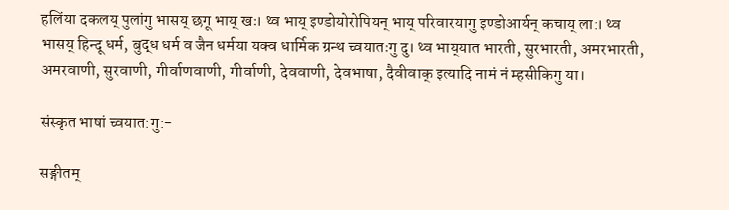हलिंया दकलय् पुलांगु भासय् छगू भाय् खः। थ्व भाय् इण्डोयोरोपियन् भाय् परिवारयागु इण्डोआर्यन् कचाय् ला:। थ्व भासय् हिन्दू धर्म, बुद्ध धर्म व जैन धर्मया यक्व धार्मिक ग्रन्थ च्वयातःगु दु। थ्व भाय्‌यात भारती, सुरभारती, अमरभारती, अमरवाणी, सुरवाणी, गीर्वाणवाणी, गीर्वाणी, देववाणी, देवभाषा, दैवीवाक्‌ इत्यादि नामं नं म्हसीकिगु या।

संस्कृत भाषां च्वयात:गु:-

सङ्गीतम्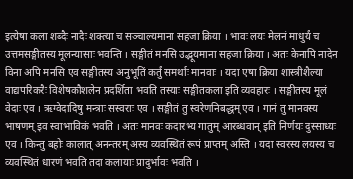इत्येषा कला शब्दैः नादैः शक्त्या च सञ्चाल्यमाना सहजा क्रिया । भावः लयः मेलनं माधुर्यं च उत्तमसङ्गीतस्य मूलन्यासाः भवन्ति । सङ्गीतं मनसि उद्भूयमाना सहजा क्रिया । अतः केनापि नादेन विना अपि मनसि एव सङ्गीतस्य अनुभूतिं कर्तुं समर्थाः मानवाः । यदा एषा क्रिया शास्त्रीशैल्या वाद्यपरिकरैः विशेषकौशलेन प्रदर्शिता भवति तस्याः सङ्गीतकला इति व्यवहारः । सङ्गीतस्य मूलं वेदाः एव । ऋग्वेदादिषु मन्त्राः सस्वराः एव । सङ्गीतं तु स्वरेणनिबद्धम् एव । गानं तु मानवस्य भाषणम् इव स्वाभाविकं भवति । अतः मानवः कदारभ्य गातुम् आरब्धवान् इति निर्णयः दुस्साध्यः एव । किन्तु बहोः कालात् अनन्तरम् अस्य व्यवस्थितं रूपं प्राप्तम् अस्ति । यदा स्वरस्य लयस्य च व्यवस्थितं धारणं भवति तदा कलायाः प्रादुर्भावः भवति ।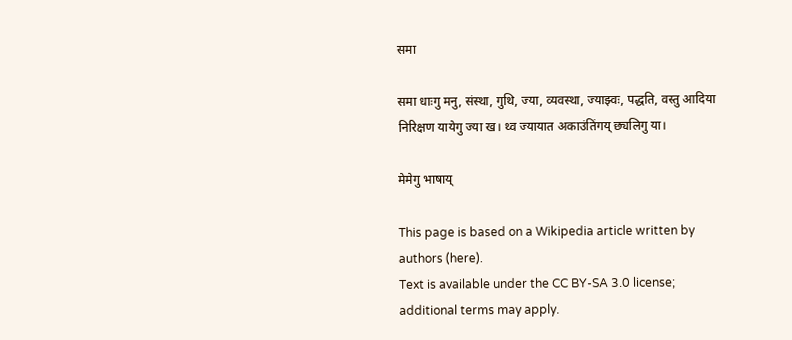समा

समा धाःगु मनु, संस्था, गुथि, ज्या, व्यवस्था, ज्याझ्वः, पद्धति, वस्तु आदिया निरिक्षण यायेगु ज्या ख। थ्व ज्यायात अकाउंतिंगय् छ्यलिगु या।

मेमेगु भाषाय्

This page is based on a Wikipedia article written by authors (here).
Text is available under the CC BY-SA 3.0 license; additional terms may apply.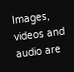Images, videos and audio are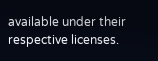available under their respective licenses.